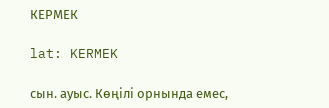КЕРМЕК

lat: KERMEK

сын. ауыс. Көңілі орнында емес,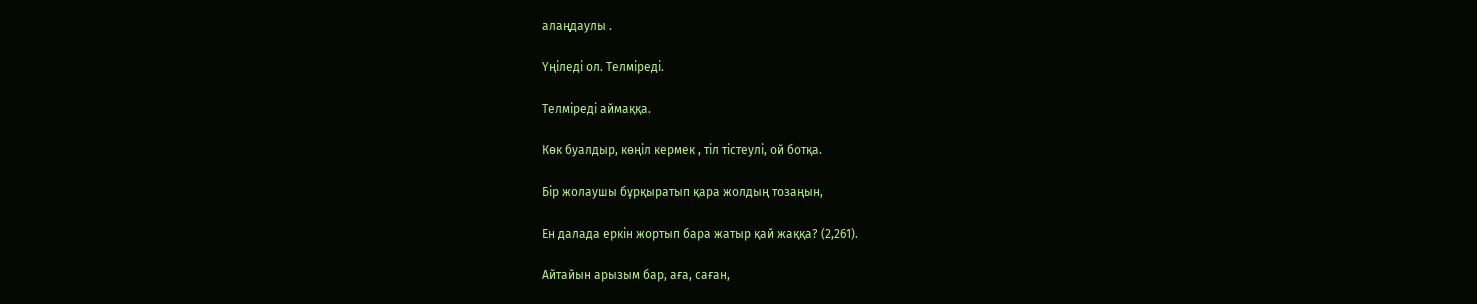алаңдаулы .

Үңіледі ол. Телміреді.

Телміреді аймаққа.

Көк буалдыр, көңіл кермек , тіл тістеулі, ой ботқа.

Бір жолаушы бұрқыратып қара жолдың тозаңын,

Ен далада еркін жортып бара жатыр қай жаққа? (2,261).

Айтайын арызым бар, аға, саған,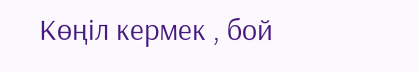Көңіл кермек , бой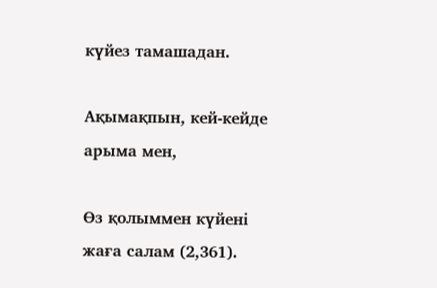күйез тамашадан.

Ақымақпын, кей-кейде арыма мен,

Өз қолыммен күйені жаға салам (2,361).